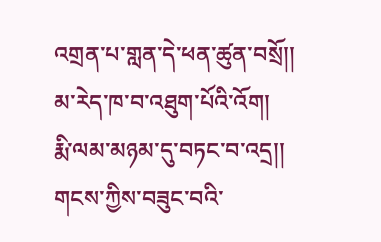འགྲན་པ་གླན་དེ་ཕན་ཚུན་བསྲོ།།
མ་རེད་ཁ་བ་འཐུག་པོའི་འོག།
རྨི་ལམ་མཉམ་དུ་བཏང་བ་འདྲ།།
གངས་ཀྱིས་བཟུང་བའི་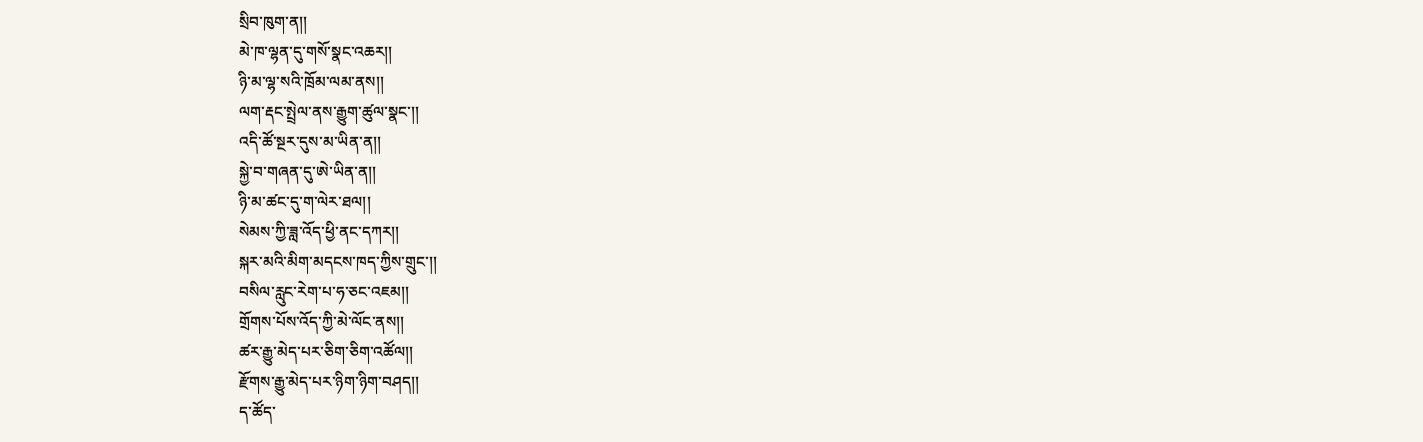སྲིབ་ཁུག་ན།།
མེ་ཁ་ལྷན་དུ་གསོ་སྣང་འཆར།།
ཉི་མ་ལྷ་སའི་ཁྲོམ་ལམ་ནས།།
ལག་རྡང་སྤྲེལ་ནས་རྒྱུག་ཚུལ་སྣང་།།
འདི་ཚོ་སྔར་དུས་མ་ཡིན་ན།།
སྐྱེ་བ་གཞན་དུ་ཨེ་ཡིན་ན།།
ཉི་མ་ཚང་དུ་ག་ལེར་ཐལ།།
སེམས་ཀྱི་ཟླ་འོད་ཕྱི་ནང་དཀར།།
སྐར་མའི་མིག་མདངས་ཁད་ཀྱིས་གྲུང་།།
བསིལ་རླུང་རེག་པ་ཧ་ཅང་འཇམ།།
གྲོགས་པོས་འོད་ཀྱི་མེ་ལོང་ནས།།
ཚར་རྒྱུ་མེད་པར་ཅིག་ཅིག་འཚོལ།།
རྫོགས་རྒྱུ་མེད་པར་ཉིག་ཉིག་བཤད།།
ད་ཚོད་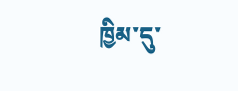ཁྱིམ་དུ་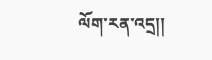ལོག་རན་འདྲ།།